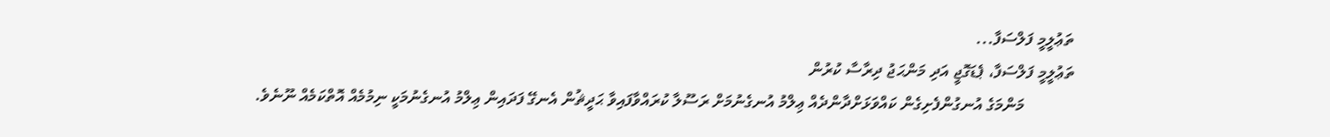ތަޢުލީމީ ފަލްސަފާ...
ތަޢުލީމީ ފަލްސަފާ، ޕެޑަގޮޖީ އަދި މަންޙަޖު ދިރާސާ ކުރުން
            މަންމަގެ އުނގުންފެށިގެން ކައްވަޅަށްދާންދެއް ޢިލްމު އުނގެނުމަށް ރަސޫލާ ކުރައްވާފައިވާ ޙަދީޘުން އެނގޭ ފަދައިން ޢިލްމު އުނގެނުމަކީ ނިމުމެއް އޮތްކަމެއް ނޫނެވެ.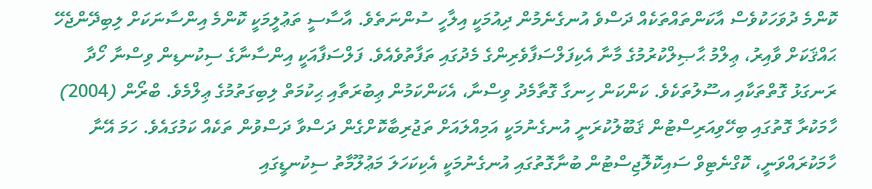ކޮންމެ ދުވަހަކުވެސް އާކަންތައްތަކެއް ދަސްވެ އުނގެނެމުން ދިއުމަކީ އިލާހީ ސުންނަތެވެ. އާސާސީ ތަޢުލީމަކީ ކޮންމެ އިންސާނަކަށް ލިބިދޭންޖެހޭ ޙައްޤަކަށް ވާއިރު، ޢިލްމު ޙާޞިލްކުރުމުގެ މާނާ އެކިފަލްސަފާވެރިންގެ މެދުގައި ތަފާތުވެއެވެ. ފަލްސަފާއަކީ އިންސާނާގެ ސިކުނޑިން ވިސްނާ ހޯދާ ރަނގަޅު ގޮތްތަކާއި އސޫލުތަކެވެ. ކަންކަން ހިނގާ ގޮތާމެދު ވިސްނާ، އެކަންކަމުން ޢިބުރަތާއި ޙިކުމަތް ލިބިގަތުމުގެ ޢިލްމެވެ. ބްރޯން (2004) ހާމަކުރާ ގޮތުގައި ބިހޭވިއަރިސްޓުން ޤަބޫލުކުރަނީ އުނގެނުމަކީ އަމިއްލައަށް ތަޖުރިބާކޮށްގެން ދަސްވާ ދަސްވުން ތަކެއް ކަމުގައެވެ. ހަމަ އޭނާ ހާމަކުރައްވަނީ، ކޮގްނެޓިވް ސައިކޮލޮޖިސްޓުން ބުނާގޮތުގައި އުނގެނުމަކީ އެކިކަހަލަ މަޢުލޫމާތު ސިކުނޑީގައި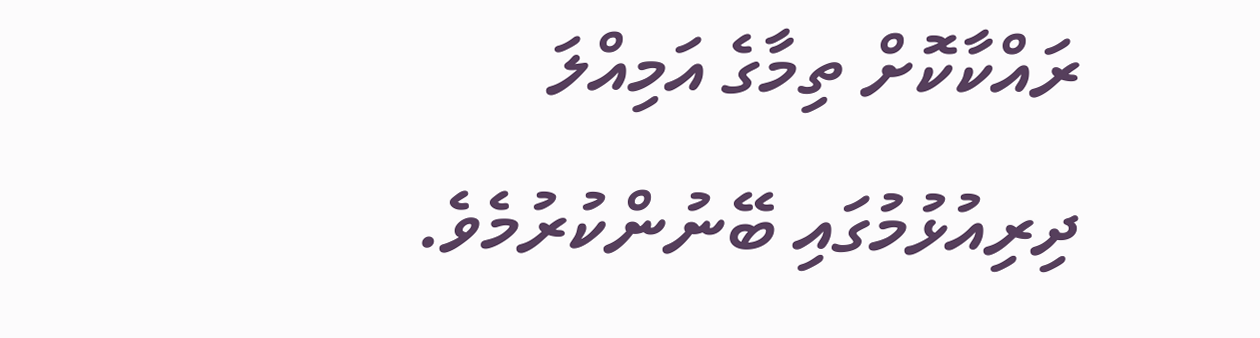ރައްކާކޮށް ތިމާގެ އަމިއްލަ ދިރިއުޅުމުގައި ބޭނުންކުރުމެވެ.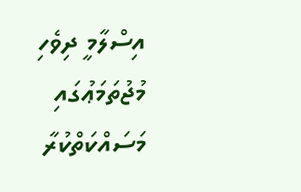އިސްލާމީ ދިވެހި މުޖުތަމަޢުގައި މަސައްކަތްކުރާ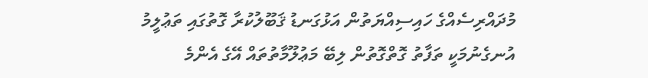މުދައްރިސެއްގެ ހައިސިއްޔަތުން އަޅުގަނޑު ޤަބޫލުކުރާ ގޮތުގައި ތަޢުލީމު އުނގެނުމަކީ ތަފާތު ގޮތްގޮތުން ލިބޭ މަޢުލޫމާތުތައް އޭގެ އެންމެ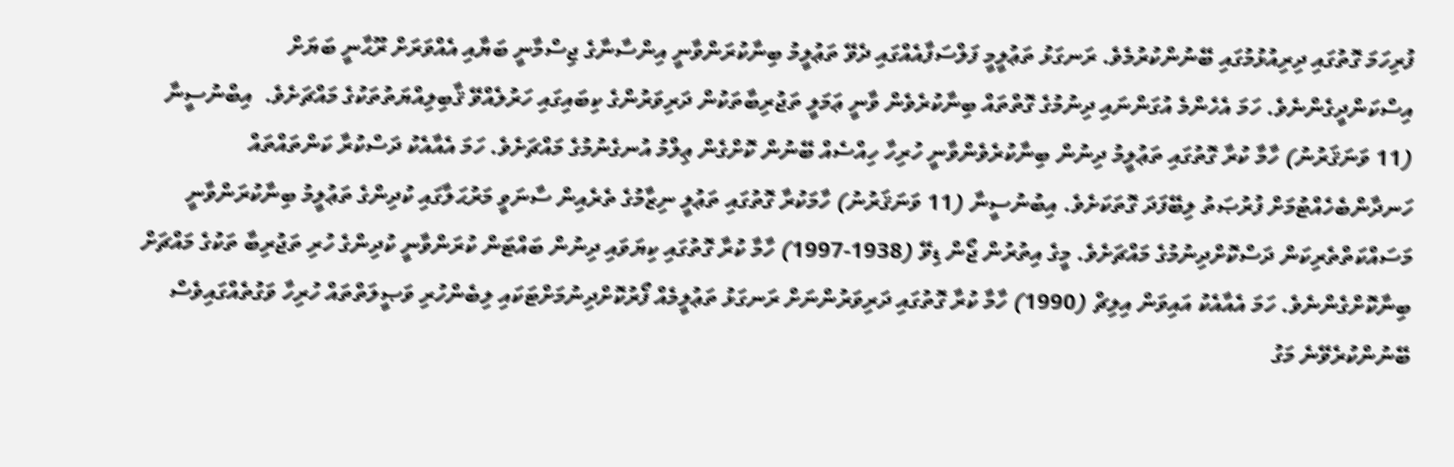ފުރިހަމަ ގޮތުގައި ދިރިއުޅުމުގައި ބޭނުންކުރުމެވެ. ރަނގަޅު ތަޢުލީމީ ފަލްސަފާއެއްގައި ދެވޭ ތަޢުލީމު ބިނާކުރަންވާނީ އިންސާނާގެ ޖިސްމާނީ ބަޔާއި އެއްވަރަށް ރޫޙާނީ ބަޔަށް އިސްކަންދީގެންނެވެ. ހަމަ އެހެންމެ އުގަންނައި ދިނުމުގެ ގޮތްތައް ބިނާކުރެވެން ވާނީ ޢަމަލީ ތަޖުރިބާތަކުން ދަރިވަރުންގެ ކިބައިގައި ހަރުލެއްވޭ ޤާބިލިއްޔަތުތަކުގެ މައްޗަށެވެ.  އިބްނުސީނާ (11 ވަނަޤަރުނު) ހާމާ ކުރާ ގޮތުގައި ތަޢުލީމު ދިނުން ބިނާކުރެވެންވާނީ ހުރިހާ ހިއްސެއް ބޭނުން ކޮށްގެން ޢިލްމު އުނގެނުމުގެ މައްޗަށެވެ. ހަމަ އެއާއެކު ދަސްކުރާ ކަންތައްތައް ހަނދާންބެހެއްޓުމަށް ފުރުޞަތު ލިބޭފަދަ ގޮތަކަށެވެ. އިބުނުސީނާ (11 ވަނަޤަރުނު) ހާމަކުރާ ގޮތުގައި ތަޢުލީ ނިޒާމުގެ ތެރެއިން ސާނަވީ މަރުޙަލާގައި ކުދިންގެ ތަޢުލީމު ބިނާކުރަންވާނީ މަސައްކަތްތެރިކަން ދަސްކޮށްދިނުމުގެ މައްޗަށެވެ. މީގެ އިތުރުން ޖޯން ޑިވޭ (1938-1997) ހާމާ ކުރާ ގޮތުގައި ކިޔަވައި ދިނުން ބައްޓަން ކުރަންވާނީ ކުދިންގެ ހުރި ތަޖުރިބާ ތަކުގެ މައްޗަށް ބިނާކޮށްގެންނެވެ. ހަމަ އެއާއެކު އައިވަން އިލިޗް (1990) ހާމާ ކުރާ ގޮތުގައި ދަރިވަރުންނަށް ރަނގަޅު ތަޢުލީމެއް ފޯރުކޮށްދިނުމަށްޓަކައި ލިބެންހުރި ވަޞީލަތްތައް ހުރިހާ ވަގުތެއްގައިވެސް ބޭނުންކުރެވޭނެ މަގު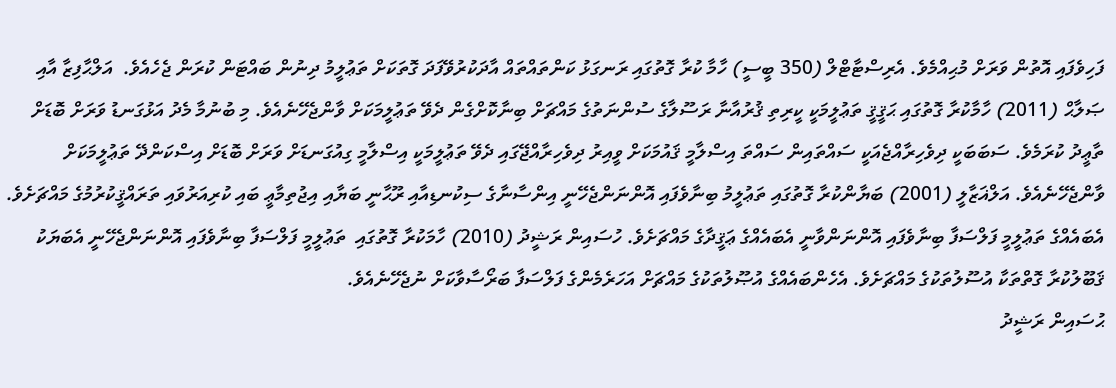ފަހިވެފައި އޮތުން ވަރަށް މުޙިއްމެވެ. އެރިސްޓާޓްލް (350 ބީސީ) ހާމާ ކުރާ ގޮތުގައި ރަނގަޅު ކަންތައްތައް އާދަކުރުވޭފަދަ ގޮތަކަށް ތަޢުލީމު ދިނުން ބައްޓަން ކުރަން ޖެހެއެވެ.  އަލްޙާފިޒާ އާއި ޞަލާޙް (2011) ހާމާކުރާ ގޮތުގައި ޙަޤީޤީ ތަޢުލީމަކީ ކީރިތި ޤުރުއާނާ ރަސޫލާގެ ސުންނަތުގެ މައްޗަށް ބިނާކޮށްގެން ދެވޭ ތަޢުލީމަކަށް ވާންޖެހޭނެއެވެ. މި ބުނުމާ މެދު އަޅުގަނޑު ވަރަށް ބޮޑަށް ތާޢީދު ކުރަމެވެ. ސަބަބަކީ ދިވެހިރާއްޖެއަކީ ސައްތައިން ސައްތަ އިސްލާމީ ޤައުމަކަށް ވީއިރު ދިވެހިރާއްޖޭގައި ދެވޭ ތަޢުލީމަކީ އިސްލާމީ ގިއުގަނޑަށް ވަރަށް ބޮޑަށް އިސްކަންދޭ ތަޢުލީމަކަށް ވާންޖެހޭނެއެވެ. އަލްޣަޒާލީ (2001) ބަޔާންކުރާ ގޮތުގައި ތަޢުލީމު ބިނާވެފައި އޮންނަންޖެހޭނީ އިންސާނާގެ ސިކުނޑިއާއި ރޫޙާނީ ބަޔާއި އިޖުތިމާޢީ ބައި ކުރިއަރުވައި ތަރައްޤީކުރުމުގެ މައްޗަށެވެ. އެބައެއްގެ ތަޢުލީމީ ފަލްސަފާ ބިނާވެފައި އޮންނަންވާނީ އެބައެއްގެ ޢަޤީދާގެ މައްޗަށެވެ. ހުސައިން ރަޝީދު (2010) ހާމަކުރާ ގޮތުގައި  ތަޢުލީމީ ފަލްސަފާ ބިނާވެފައި އޮންނަންޖެހޭނީ އެބަޔަކު ޤަބޫލުކުރާ ގޮތްތަކާ އުސޫލުތަކުގެ މައްޗަށެވެ. އެހެންބައެއްގެ އުޞޫލުތަކުގެ މައްޗަށް އަހަރެމެންގެ ފަލްސަފާ ބަރޯސާވާކަށް ނުޖެހޭނެއެވެ.
ޙުސައިން ރަޝީދު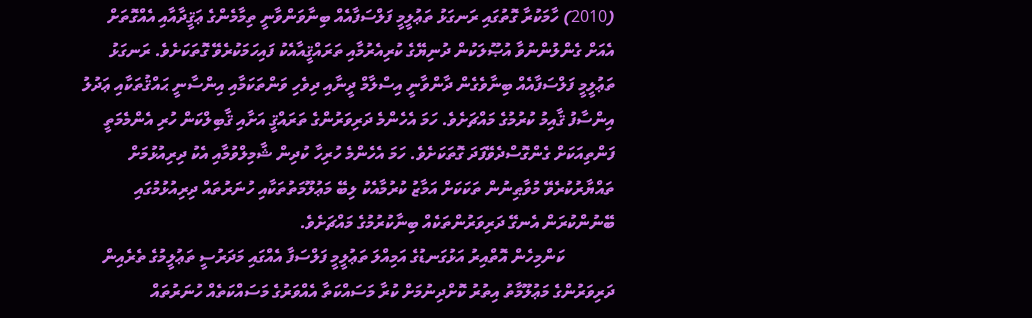(2010) ހާމަކުރާ ގޮތުގައި ރަނގަޅު ތަޢުލީމީ ފަލްސަފާއެއް ބިނާވަންވާނީ ތިމާމެންގެ ޢަޤީދާއާއި އެއްގޮތަށް އެއަށް ގެންލުންނުވާ އުޞޫލަކުން ދުނިޔޭގެ ކުރިއެރުމާއި ތަރައްޤީއާއެކު ފައިހަމަކުރެވޭ ގޮތަކަށެވެ. ރަނގަޅު ތަޢުލީމީ ފަލްސަފާއެއް ބިނާވެގެން ދާންވާނީ އިސްލާމް ދީނާއި ދިވެހި ވަންތަކަމާއި އިންސާނީ ޙައްޤުތަކާއި ޢަދުލު އިންސާފު ޤާއިމު ކުރުމުގެ މައްޗަށެވެ. ހަމަ އެހެންމެ ދަރިވަރުންގެ ތަރައްޤީ އަށާއި ޤާބިލްކަން ހުރި އެންމެމަތީ ފަންތިއަކަށް ގެންގޮސްދެވޭފަދަ ގޮތަކަށެވެ. ހަމަ އެހެންމެ ހުރިހާ ކުދިން ޝާމިލްވުމާއި އެކު ދިރިއުޅުމަށް ތައްޔާރުކުރެވޭ މުވާޠިނުން ތަކަކަށް އަމާޒު ކުރުމާއެކު ލިބޭ މަޢުލޫމަތުތަކާއި ހުނަރުތައް ދިރިއުޅުމުގައި ބޭނުންކުރަން އެނގޭ ދަރިވަރުންތަކެއް ބިނާކުރުމުގެ މައްޗަށެވެ.
            ކަންމިހެން އޮތްއިރު އަޅުގަނޑުގެ އަމިއްލަ ތަޢުލީމީ ފަލްސަފާ އެއްގައި މަދަރުސީ ތަޢުލީމުގެ ތެރެއިން ދަރިވަރުންގެ މަޢުލޫމާތު އިތުރު ކޮށްދިނުމަށް ކުރާ މަސައްކަތާ އެއްވަރުގެ މަސައްކަތެއް ހުނަރުތައް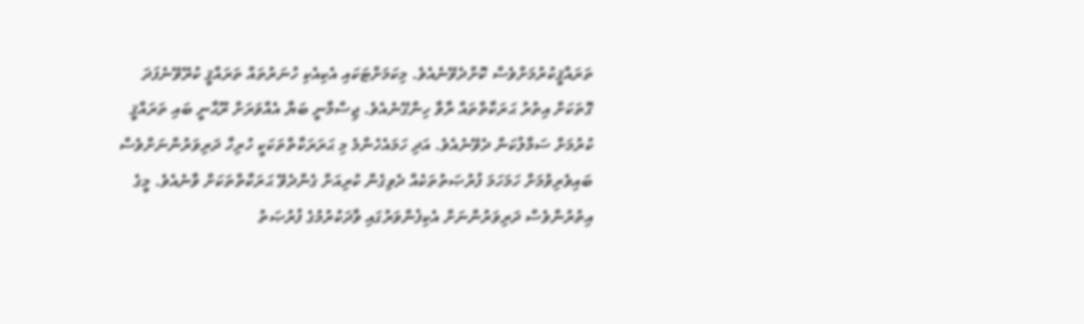ތަރައްޤީކުރުމަށްވެސް ކޮށްދެވޭނެއެވެ. މިކަމަށްޓަކައި އެކިއެކި ހުނަރުތައް ތަރައްޤީ ކުރޭވޭނެފަދަ ގޮތަކަށް އިތުރު ޙަރަކާތްތައް ރާވާ ހިންގޭނެއެވެ. ޖިސްމާނީ ބަޔާ އެއްވަރަށް ރޫޙާނީ ބައި ތަރައްޤީ ކުރުމަށް ސަމާލުކަން ދެވޭނެއެވެ. އަދި ހަމައެހެންމެ މި ޙަރަރަކާތްތަކަކީ ހުރިހާ ދަރިވަރުންނަށްވެސް ބައިވެރިވުމަށް ހަމަހަމަ ފުރުޞަތުތަކެއް ދެވިގެން ކުރިއަށް ގެންދެވޭ ޙަރަކާތްތަކަށް ވާނެއެވެ. މީގެ އިތުރުންވެސް ދަރިވަރުންނަށް އެކިފެންވަރުގައި ވާދަކުރުމުގެ ފުރުޞަތު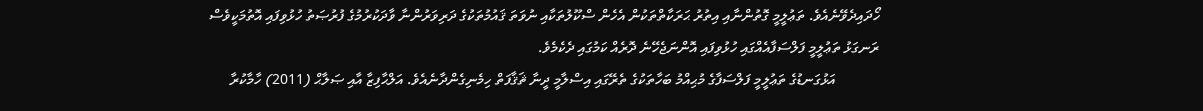ހޯދައިދެވޭނެއެވެ. ތަޢުލީމީ ގޮތުންނާއި އިތުރު ޙަރަކާތްތަކުން އެހެން ސްކޫލުތަކާއި ނުވަތަ ޤައުމުތަކުގެ ދަރިވަރުންނާ ވާދަކުރުމުގެ ފުރުޞަތު ހުޅުވިފައި އޮތުމަކީވެސް ރަނގަޅު ތަޢުލީމީ ފަލްސަފާއެއްގައި ހުޅުވިފައި އޮންނަޖެހޭނެ ދޮރެއް ކަމުގައި ދެކެމެވެ.
            އަޅުގަނޑުގެ ތަޢުލީމީ ފަލްސަފާގެ މުޙިއްމު ބަހާތަކުގެ ތެރޭގައި އިސްލާމީ ދީނާ ޘަޤާފަތް ހިމެނިގެންދާނެއެވެ. އަލްޙާފިޒާ އާއި ޞަލާޙް (2011) ހާމާކުރާ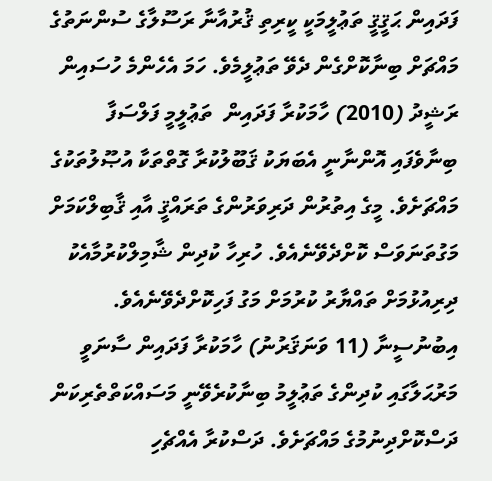ފަދައިން ޙަޤީޤީ ތަޢުލީމަކީ ކީރިތި ޤުރުއާނާ ރަސޫލާގެ ސުންނަތުގެ މައްޗަށް ބިނާކޮށްގެން ދެވޭ ތަޢުލީމެވެ. ހަމަ އެހެންމެ ހުސައިން ރަޝީދު (2010) ހާމަކުރާ ފަދައިން  ތަޢުލީމީ ފަލްސަފާ ބިނާވެފައި އޮންނާނީ އެބަޔަކު ޤަބޫލުކުރާ ގޮތްތަކާ އުޞޫލުތަކުގެ މައްޗަށެވެ. މީގެ އިތުރުން ދަރިވަރުންގެ ތަރައްޤީ އާއި ޤާބިލްކަމަށް މަގުތަނަވަސް ކޮށްދެވޭނެއެވެ. ހުރިހާ ކުދިން ޝާމިލްކުރުމާއެކު ދިރިއުޅުމަށް ތައްޔާރު ކުރުމަށް މަގު ފަހިކޮށްދެވޭނެއެވެ. އިބުނުސީނާ (11 ވަނަޤަރުނު) ހާމަކުރާ ފަދައިން ސާނަވީ މަރުޙަލާގައި ކުދިންގެ ތަޢުލީމު ބިނާކުރެވޭނީ މަސައްކަތްތެރިކަން ދަސްކޮށްދިނުމުގެ މައްޗަށެވެ. ދަސްކުރާ އެއްޗެހި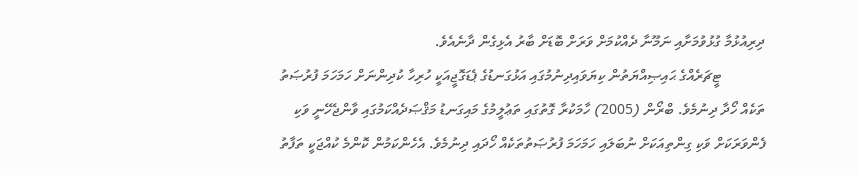ދިރިއުޅުމާ ގުޅުވުމަށާއި ނަމޫނާ ދެއްކުމަށް ވަރަށް ބޮޑަށް ބާރު އެޅިގެން ދާނެއެވެ.
            ޓީޗަރެއްގެ ޙައިޞިއްޔަތުން ކިޔަވައިދިނުމުގައި އަޅުގަނޑުގެ ޕެޑަގޮޖީއަކީ ހުރިހާ ކުދިންނަށް ހަމަހަމަ ފުރުޞަތު ތަކެއް ހޯދާ ދިނުމެވެ. ބްރޯން (2005) ހާމަކުރާ ގޮތުގައި ތަޢުލީމުގެ މައިގަނޑު މަޤްޞަދެއްކަމުގައި ވާންޖެހޭނީ ވަކި ފެންވަރަކަށް ވަކި ގިންތިއަކަށް ނުބަލައި ހަމަހަމަ ފުރުޞަތުތަކެއް ހޯދައި ދިނުމެވެ. އެހެންކަމުން ކޮންމެ ކުއްޖަކީ ތަފާތު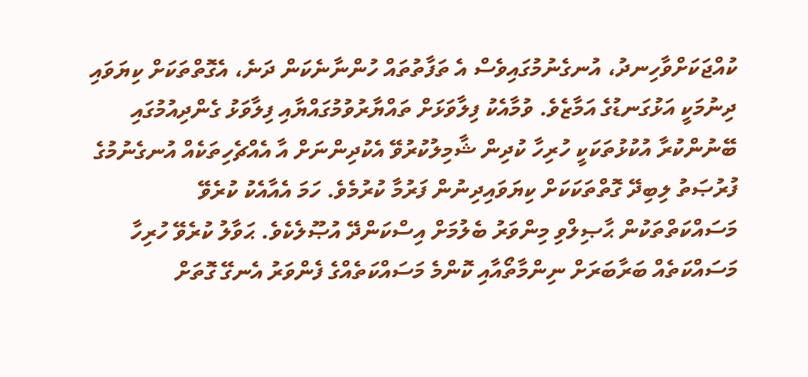ކުއްޖަކަށްވާހިނދު، އުނގެނުމުގައިވެސް އެ ތަފާތުތައް ހުންނާނެކަން ދަނެ، އެގޮތްތަކަށް ކިޔަވައި ދިނުމަކީ އަޅުގަނޑުގެ އަމާޒެވެ. ވުމާއެކު ފިލާވަޅަށް ތައްޔާރުވުމުގައްޔާއި ފިލާވަޅު ގެންދިއުމުގައި ބޭނުންކުރާ އުކުޅުތަކަކީ ހުރިހާ ކުދިން ޝާމިލުކުރުވޭ އެކުދިންނަށް އާ އެއްޗެހިތަކެއް އުނގެނުމުގެ ފުރުޞަތު ލިބިދޭ ގޮތްތަކަކަށް ކިޔަވައިދިނުން ފަރުމާ ކުރުމެވެ. ހަމަ އެއާއެކު ކުރެވޭ މަސައްކަތްތަކުން ޙާޞިލްވި މިންވަރު ބެލުމަށް އިސްކަންދޭ އުޞޫލެކެވެ. ޙަވާލު ކުރެވޭ ހުރިހާ މަސައްކަތެއް ބަރާބަރަށް ނިންމާތޯއާއި ކޮންމެ މަސައްކަތެއްގެ ފެންވަރު އެނގޭ ގޮތަށް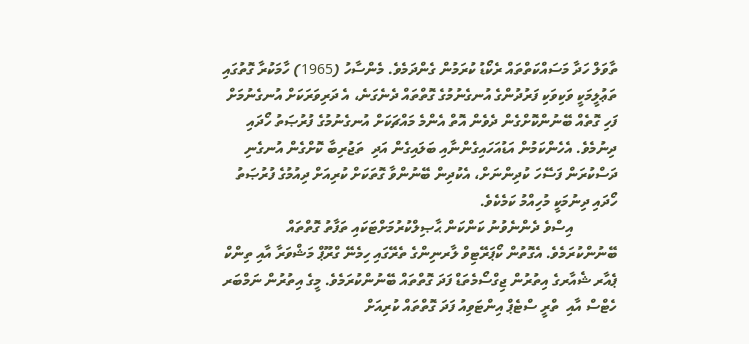ތާވަލް ހަދާ މަސައްކަތްތައް ރެކޯޑު ކުރަމުން ގެންދަމެވެ. މެންސާހު (1965) ހާމަކުރާ ގޮތުގައި ތަޢުލީމަކީ ވަކިވަކި ފަރުދުންގެ އުނގެނުމުގެ ގޮތްތައް ދެނެގަނެ، އެ ދަރިވަރަކަށް އުނގެނުމަށް ފަހި ގޮތެއް ބޭނުންކޮށްގެން ދެވެން އޮތް އެންމެ މައްޗަކަށް އުނގެނުމުގެ ފުރުޞަތު ހޯދައި ދިނުމެވެ. އެހެންކަމުން އަޑުއަހައިގެންނާއި ބަލައިގެން އަދި  ތަޖުރިބާ ކޮށްގެން އުނގެނި ދަސްކުރަން ފަސޭހަ ކުދިންނަށް، އެކުދިން ބޭނުންވާ ގޮތަކަށް ކުރިއަށް ދިއުމުގެ ފުރުޞަތު ހޯދައި ދިނުމަކީ މުހިއްމު ކަމެކެވެ.
            އިސްވެ ދެންނެވުނު ކަންކަން ޙާޞިލްކުރުމަށްޓަކައި ތަފާތު ގޮތްތައް ބޭނުންކުރަމެވެ. އެގޮތުން ކޯޕަރޭޓިވް ލާރނިންގެ ތެރޭގައި ހިމެނޭ ގްރޫޕް މަޝްވަރާ އާއި ތިންކް ޕެއާރ ޝެއާރގެ އިތުރުން ޖިގްސޯމެތަޑް ފަދަ ގޮތްތައް ބޭނުންކުރަމެވެ. މީގެ އިތުރުން ނަމްބަރ ހެޓްސް އާއި  ތްރީ ސްޓެޕް އިންޓަވިއު ފަދަ ގޮތްތައް ކުރިއަށް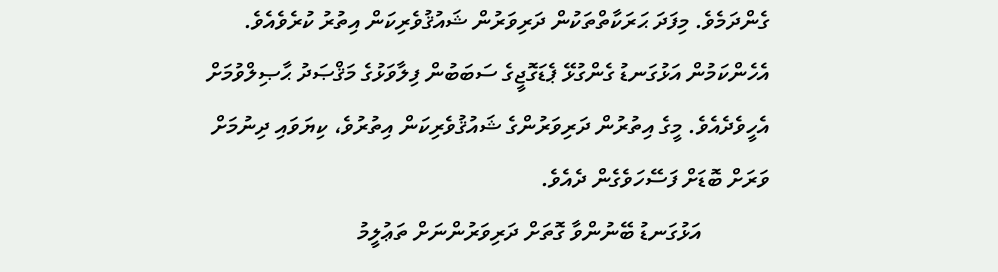ގެންދަމެވެ. މިފަދަ ޙަރަކާތްތަކުން ދަރިވަރުން ޝައުޤުވެރިކަން އިތުރު ކުރެވެއެވެ. އެހެންކަމުން އަޅުގަނޑު ގެންގުޅޭ ޕެޑަގޮޖީގެ ސަބަބުން ފިލާވަޅުގެ މަޤްޞަދު ޙާޞިލްވުމަށް އެހީވެދެއެވެ. މީގެ އިތުރުން ދަރިވަރުންގެ ޝައުޤުވެރިކަން އިތުރުވެ، ކިޔަވައި ދިނުމަށް ވަރަށް ބޮޑަށް ފަސޭހަވެގެން ދެއެވެ.
            އަޅުގަނޑު ބޭނުންވާ ގޮތަށް ދަރިވަރުންނަށް ތަޢުލީމު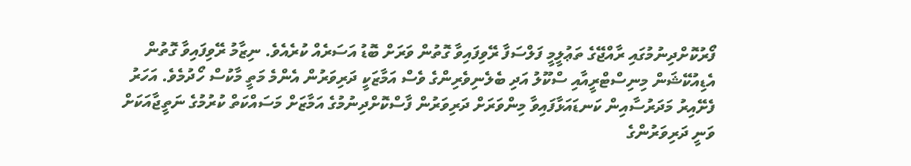ފޯރުކޮށްދިނުމުގައި ރާއްޖޭގެ ތަޢުލީމީ ފަލްސަފާ ރޭވިފައިވާ ގޮތުން ވަރަށް ބޮޑު އަސަރެއް ކުރެއެވެ. ނިޒާމު ރޭވިފައިވާ ގޮތުން  އެޑިއުކޭޝަން މިނިސްޓްރީއާއި ސްކޫލު އަދި ބެލެނިވެރިންގެ ވެސް އަމާޒަކީ ދަރިވަރުން އެންމެ މަތީ މާކުސް ހޯދުމެވެ. އަހަރު ފެށޭއިރު މަދަރުސާއިން ކަނޑައަޅާފައިވާ މިންވަރަށް ދަރިވަރުން ފާސްކޮށްދިނުމުގެ އަމާޒަށް މަސައްކަތް ކުރުމުގެ ނަތީޖާއަކަށް ވަނީ ދަރިވަރުންގެ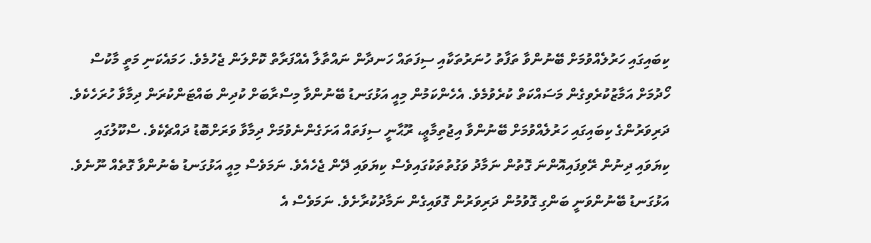ކިބައިގައި ހަރުލެއްވުމަށް ބޭނުންވާ ތަފާތު ހުނަރުތަކާއި ސިފަތައް ހަނދާން ނައްތާލާ އެއްފަރާތް ކޮށްލަން ޖެހުމެވެ. ހަމައެކަނި މަތީ މާކުސް ހޯދުމަށް އަމާޒުކުރެވިގެން މަސައްކަތް ކުރެވުމެވެ. އެހެންކަމުން މިއީ އަޅުގަނޑު ބޭނުންވާ މިސްރާބަށް ކުދިން ބައްޓަންކުރަން ދިމާވާ ހުރަހެކެވެ. ދަރިވަރުންގެ ކިބައިގައި ހަރުލެއްވުމަށް ބޭނުންވާ އިޖުތިމާޢީ، ރޫޙާނީ ސިފަތައް އަށަގެންނެވުމަށް ދިމާވާ ވަރަށްބޮޑު ދައްޗެކެވެ. ސްކޫލުގައި ކިޔަވައި ދިނުން ރޭވިފައިއޮންނަ ގޮތުން ނަމާދު ވަގުތުތަކުގައިވެސް ކިޔަވައި ދޭން ޖެހެއެވެ. ނަމަވެސް މިއީ އަޅުގަނޑު ބެނުންވާ ގޮތެއް ނޫނެވެ. އަޅުގަނޑު ބޭނުންވަނީ ބަންގި ގޮވުމުން ދަރިވަރުން ގޮވައިގެން ނަމާދުކުރާށެވެ. ނަމަވެސް އެ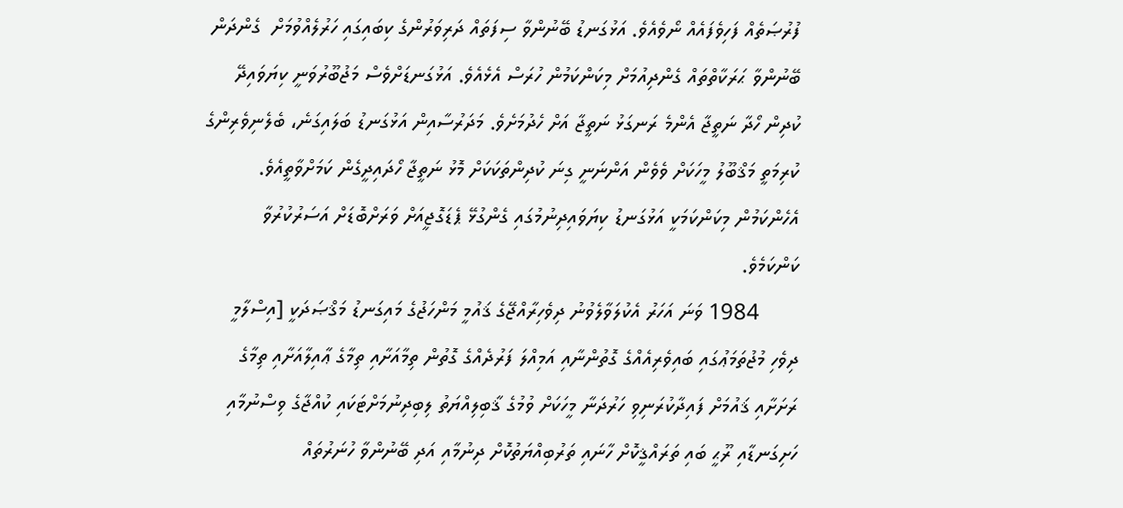ފުރުޞަތެއް ފަހިވެފައެއް ނޯވެއެވެ. އަޅުގަނޑު ބޭނުންވާ ސިފަތައް ދަރިވަރުންގެ ކިބައިގައި ހަރުލެއްވުމަށް  ގެންދަން ބޭނުންވާ ޙަރަކާތްތައް ގެންދިއުމަށް މިކަންކަމުން ހުރަސް އެޅެއެވެ. އަޅުގަނޑަށްވެސް މަޖުބޫރުވަނީ ކިޔަވައިދޭ ކުދިން ހޯދާ ނަތީޖާ އެންމެ ރަނގަޅު ނަތީޖާ އަށް ހެދުމަށެވެ. މަދަރުސާއިން އަޅުގަނޑު ބަލައިގަނެ، ބެލެނިވެރިންގެ ކުރިމަތީ މަޤްބޫލު މީހަކަށް ވެވެން އަންނަނީ ގިނަ ކުދިންތަކަކަށް މޮޅު ނަތީޖާ ހޯދައިދީގެން ކަމަށްވާތީއެވެ. އެހެންކަމުން މިކަންކަމަކީ އަޅުގަނޑު ކިޔަވައިދިނުމުގައި ގެންގުޅޭ ޕެޑަގޮޖީއަށް ވަރަށްބޮޑަށް އަސަރުކުރުވާ ކަންކަމެވެ.
       1984 ވަނަ އަހަރު އެކުލަވާލެވުނު ދިވެހިރާއްޖޭގެ ޤައުމީ މަންހަޖުގެ މައިގަނޑު މަޤްޞަދަކީ [އިސްލާމީ ދިވެހި މުޖުތަމަޢުގައި ބައިވެރިއެއްގެ ގޮތުންނާއި އަމިއްލަ ފަރުދެއްގެ ގޮތުން ތިމާއަށާއި ތިމާގެ ޢާއިލާއަށާއި ތިމާގެ ރަށަށާއި ޤައުމަށް ފައިދާކުރަނިވި ހަރުދަނާ މީހަކަށް ވުމުގެ ޤާބިލިއްޔަތު ލިބިދިނުމަށްޓަކައި ކުއްޖާގެ ވިސްނުމާއި ހަށިގަނޑާއި ރޫޙީ ބައި ތަރައްޤީކޮށް ހާނައި ތަރުބިއްޔަތުކޮށް ދިނުމާއި އަދި ބޭނުންވާ ހުނަރުތައް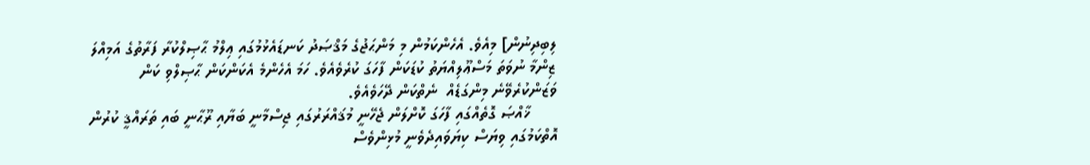ލިބިދިނުން] މިއެވެ. އެހެންކަމުން މި މަންޙަޖުގެ މަޤްޞަދު ކަނޑައެޅުމުގައި ޢިލްމު ޙާޞިލްކުރާ ފަރާތުގެ އަމިއްލަ ޒިންމާ ނުވަތަ މަސްޢޫލިއްޔަތު ކުޑަކަން ފާހަގަ ކުރެވެއެވެ. ހަމަ އެހެންމެ އެކަންކަން ޙާޞިލްވި ކަން ވަޒަންކުރެވޭނެ މިންގަޑެއް  ނެތްކަން ދޭހަވެއެވެ.
      ޚާއްޞަ ގޮތެއްގައި ފާހަގަ ކޮށްލަން ޖެހޭނީ މުޤައްރަރުގައި ޖިސްމާނީ ބަޔާއި ރޫޙާނީ ބައި ތަރައްޤީ ކުރުން އޮތްކަމުގައި ވިޔަސް ކިޔަވައިދެވެނީ މުޅިންވެސް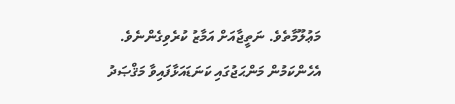މަޢުލޫމާތެވެ. ނަތީޖާއަށް އަމާޒު ކުރެވިގެންނެވެ. އެހެންކަމުން މަންޙަޖުގައި ކަނަޑައަޅާފައިވާ މަޤްޞަދު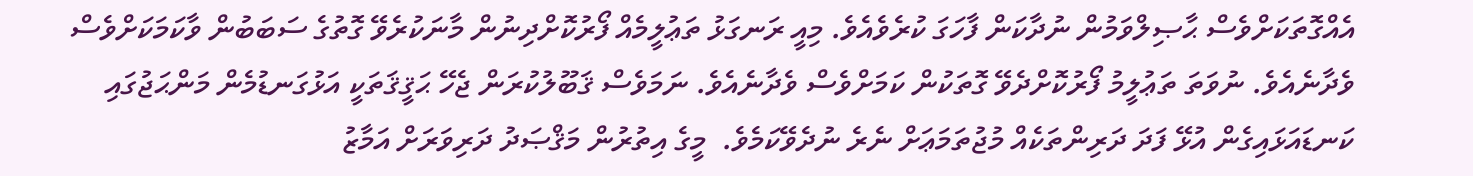އެއްގޮތަކަށްވެސް ޙާޞިލްވަމުން ނުދާކަން ފާހަގަ ކުރެވެއެވެ. މިއީ ރަނގަޅު ތަޢުލީމެއް ފޯރުކޮށްދިނުން މާނަކުރެވޭ ގޮތުގެ ސަބަބުން ވާކަމަކަށްވެސް ވެދާނެއެވެ. ނުވަތަ ތަޢުލީމު ފޯރުކޮށްދެވޭ ގޮތަކުން ކަމަށްވެސް ވެދާނެއެވެ. ނަމަވެސް ޤަބޫލުކުރަން ޖެހޭ ޙަޤީޤަތަކީ އަޅުގަނޑުމެން މަންޙަޖުގައި ކަނޑައަޅައިގެން އުޅޭ ފަދަ ދަރިންތަކެއް މުޖުތަމަޢަށް ނެރެ ނުދެވޭކަމެވެ.  މީގެ އިތުރުން މަޤްޞަދު ދަރިވަރަށް އަމާޒު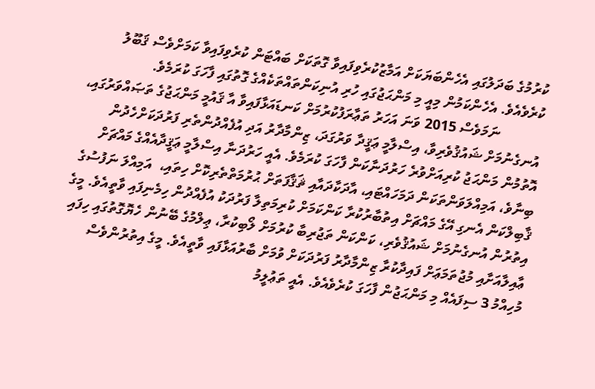ކުރުމުގެ ބަދަލުގައި އެހެންބަޔަކަށް އަމާޒުކުރެވިފައިވާ ގޮތަކަށް ބައްޓަން ކުރެވިފައިވާ ކަމަށްވެސް ޤަބޫލު ކުރެވެއެވެ. އެހެންކަމުން މިއީ މި މަންޙަޖުގައި ހުރި އުނިކަންތައްތަކެއްގެ ގޮތުގައި ފާހަގަ ކުރަމެވެ.
            ނަމަވެސް 2015 ވަނަ އަހަރު ތަޢާރަފުކުރުމަށް ކަނޑައަޅާފައިވާ އާ ޤައުމީ މަންޙަޖުގެ ތަޞައްވަރުގައި، އުނގެނުމަށް ޝައުޤުވެރިވާ، އިސްލާމީ ޢަޤީދާ ވަރުގަދަ، ޒިންމާދާރު އަދި އުފެއްދުންތެރި ފަރުދަކަށްހެދުން އޮތުމުން މަންޙަޖު ކުރިއަށްވުރެ ހަރުދަނާކަން ފާހަގަ ކުރަމެވެ. އެއީ ހަރުދަނާ އިސްލާމީ ޢަޤީދާއެއްގެ މައްޗަށް ބިނާވެ، އަމިއްލަވަންތަކަން ދަމަހައްޓައި، އާދަކާދައާއި ޘަޤާފަތަށް ޙުރުމަތްތެރިކޮށް ހިތައި،  އަމިއްލަ ނަފުސުގެ ޤާބިލްކަން އެނގި އޭގެ މައްޗަށް އިތުބާރުކުރާ ކަންކަމަށް ކުރިމަތިލާ ފަރުދަކު އުފެއްދުން ހިމެނިފައި ވާތީއެވެ. މީގެ އިތުރުން އުނގެނުމަށް ޝައުޤުވެރި، ކަންކަން ތަޖުރިބާ ކުރުމަށް ލޯބިކުރާ، ޢިލްމުގެ ބޭނުން ހެޔޮގޮތުގައި ހިފައި ޢާއިލާއަށާއި މުޖުތަމަޢަށް ފައިދާކުރާ ޒިންމާދާރު ފަރުދަކަށް ވުމަށް ބާރުއަޅާފައި ވާތީއެވެ. މީގެ އިތުރުންވެސް މުހިއްމު 3 ސިފައެއް މި މަންޙަޖުން ފާހަގަ ކުރެވެއެވެ. އެއީ ތަޢުލީމު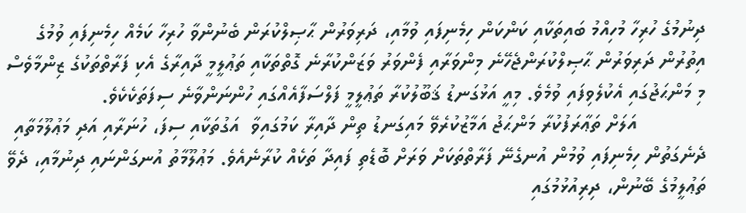ދިނުމުގެ ހުރިހާ މުހިއްމު ބައިތަކާއި ކަންކަން ހިމެނިފައި ވުމާއި، ދަރިވަރުން ޙާޞިލްކުރަން ބެނުންވާ ހުރިހާ ކަމެއް ހިމެނިފައި ވުމުގެ އިތުރުން ދަރިވަރުން ޙާޞިލްކުރަންޖެހޭނެ މިންވަރާއި ފެންވަރު ވަޒަންކުރާނެ ގޮތްތަކާއި ތަޢުލީމީ ދާއިރާގެ އެކި ފަރާތްތަކުގެ ޒިންމާވެސް މި މަންޙަޖުގައި އެކުލެވިފައި ވުމެވެ. މިއީ އަޅުގަނޑު ޤަބޫލުކުރާ ތަޢުލީމީ ފަލްސަފާއެއްގައި ހުންނަންވާނެ ސިފަތަކެކެވެ.
            އަލަށް ތަޢާރަފުކުރާ މަންޙަޖު އަމާޒުކުރެވޭ މައިގަނޑު ތިން ދާއިރާ ކަމުގައިވާ  އަގުތަކާއި ސިފަ، ހުނަރާއި އަދި މަޢުލޫމަތާއި ދެނެގަތުން ހިމެނިފައި ވުމުން އުނގެނޭ ފަރާތްތަކަށް ވަރަށް ބޮޑެތި ފައިދާ ތަކެއް ކުރާނެއެވެ. މަޢުލޫމާތު އުނގަންނައި ދިނުމާއި، ދެވޭ ތަޢުލީމުގެ ބޭނުން، ދިރިއުޅުމުގައި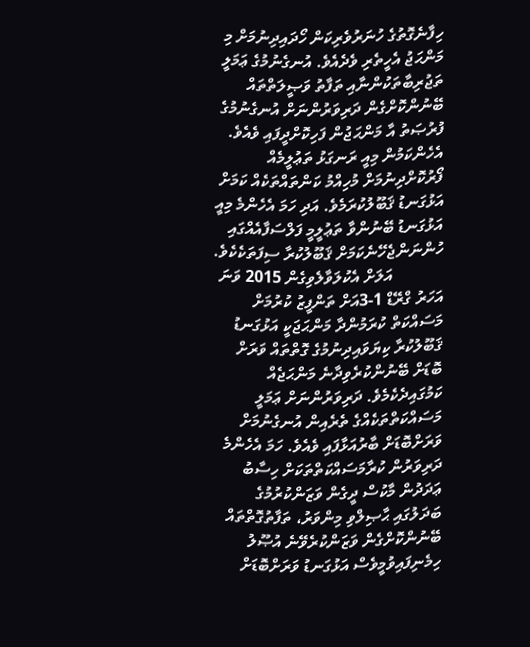ހިފާނެގޮތުގެ ހުނަރުވެރިކަން ހޯދައިދިނުމަށް މި މަންޙަޖު އެހީތެރި ވެދެއެވެ. އުނގެނުމުގެ ޢަމަލީ ތަޖުރިބާތަކުންނާއި ތަފާތު ވަޞީލަތްތައް ބޭނުންކޮށްގެން ދަރިވަރުންނަށް އުނގެނުމުގެ ފުރުޞަތު އާ މަންޙަޖުން ފަހިކޮށްދީފައި ވެއެވެ. އެހެންކަމުން މިއީ ރަނގަޅު ތަޢުލީމެއް ފޯރުކޮށްދިނުމަށް މުހިއްމު ކަންތައްތަކެއް ކަމަށް އަޅުގަނޑު ޤަބޫލުކުރަމެވެ. އަދި ހަމަ އެހެންމެ މިއީ އަޅުގަނޑު ބޭނުންވާ ތަޢުލީމީ ފަލްސަފާއެއްގައި ހުންނަންޖެހޭނެކަމަށް ޤަބޫލުކުރާ ސިފަތަކެކެވެ.
            އަލަށް އެކުލަވާލެވިގެން 2015 ވަނަ އަހަރު ގްރޭޑް 1-3އަށް ތަންފީޒު ކުރުމަށް މަސައްކަތް ކުރަމުންދާ މަންޙަޖަކީ އަޅުގަނޑު ޤަބޫލުކުރާ ކިޔަވައިދިނުމުގެ ގޮތްތައް ވަރަށް ބޮޑަށް ބޭނުންކުރެވިދާނެ މަންޙަޖެއް ކަމުގައިދެކެމެވެ. ދަރިވަރުންނަށް ޢަމަލީ މަސައްކަތްތަކެއްގެ ތެރެއިން އުނގެނުމަށް ވަރަށްބޮޑަށް ބާރުއަޅާފައި ވެއެވެ. ހަމަ އެހެންމެ ދަރިވަރުން ކުރާމަސައްކަތްތަކަށް ހިސާބު ޢަދަދުން މާކުސް ދީގެން ވަޒަންކުރުމުގެ ބަދަލުގައި ޙާޞިލްވި މިންވަރު، ތަފާތުގޮތްތައް ބޭނުންކޮށްގެން ވަޒަންކުރެވޭނެ އުޞޫލު ހިމެނިފައިވުމީވެސް އަޅުގަނޑު ވަރަށްބޮޑަށް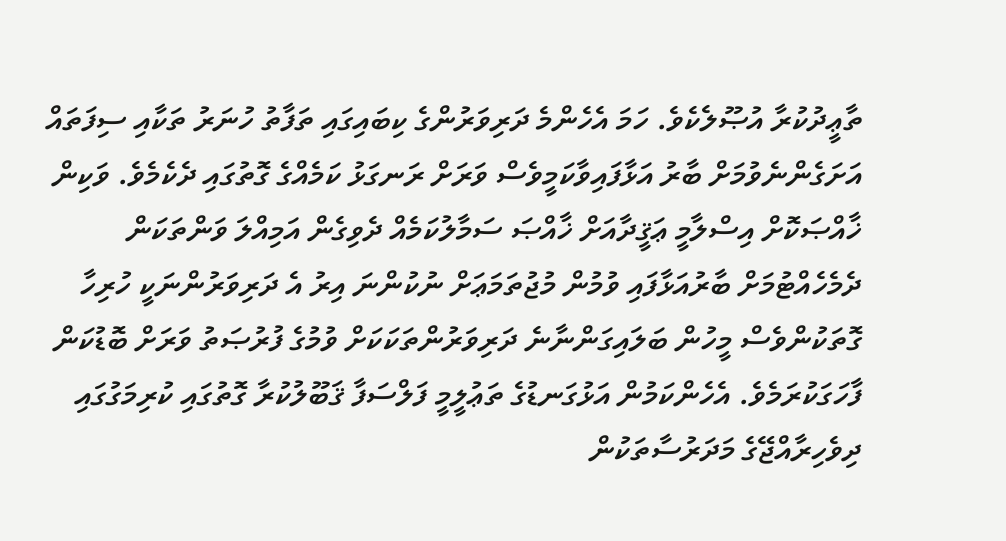ތާޢީދުކުރާ އުޞޫލެކެވެ. ހަމަ އެހެންމެ ދަރިވަރުންގެ ކިބައިގައި ތަފާތު ހުނަރު ތަކާއި ސިފަތައް އަށަގެންނެވުމަށް ބާރު އަޅާފައިވާކަމީވެސް ވަރަށް ރަނގަޅު ކަމެއްގެ ގޮތުގައި ދެކެމެވެ. ވަކިން ޚާއްޞަކޮށް އިސްލާމީ ޢަޤީދާއަށް ޚާއްޞަ ސަމާލުކަމެއް ދެވިގެން އަމިއްލަ ވަންތަކަން ދެމެހެއްޓުމަށް ބާރުއަޅާފައި ވުމުން މުޖުތަމަޢަށް ނުކުންނަ އިރު އެ ދަރިވަރުންނަކީ ހުރިހާ ގޮތަކުންވެސް މީހުން ބަލައިގަންނާނެ ދަރިވަރުންތަކަކަށް ވުމުގެ ފުރުޞަތު ވަރަށް ބޮޑުކަން ފާހަގަކުރަމެވެ. އެހެންކަމުން އަޅުގަނޑުގެ ތަޢުލީމީ ފަލްސަފާ ޤަބޫލުކުރާ ގޮތުގައި ކުރިމަގުގައި ދިވެހިރާއްޖޭގެ މަދަރުސާތަކުން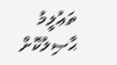ތަޢުލީމު ޙާޞިލުކޮށް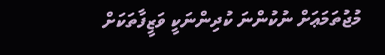މުޖުތަމަޢަށް ނުކުންނަ ކުދިންނަކީ ވަޒީފާތަކަށް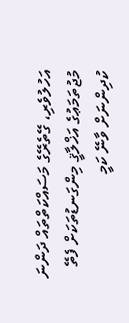އަހުލުވެރި، ގޭތެރޭގެ މަސައްކަތްތައް ދަންނަ މުޖުތަމަޢުގެ އަޚްލާޤީ މިންގަނޑުތަކަށް ފެތޭ ކުދިންނަށް ވާނޭ ކަމީ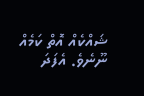ޝައްކެއް އޮތް ކަމެއް ނޫނެވެ. އެފަދަ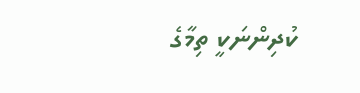ކުދިންނަކީ ތިމާގެ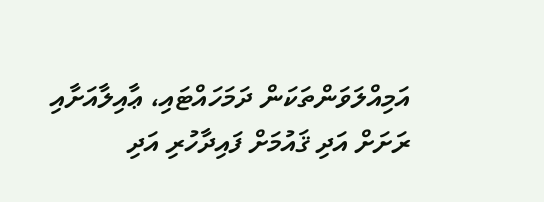އަމިއްލަވަންތަކަން ދަމަހައްޓައި، ޢާއިލާއަށާއި ރަށަށް އަދި ޤައުމަށް ފައިދާހުރި އަދި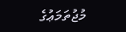މުޖުތަމަޢުގެ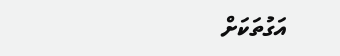އަގުތަކަށް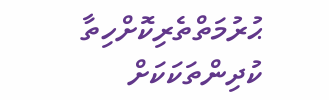ޙުރުމަތްތެރިކޮށްހިތާ  ކުދިންތަކަކަށް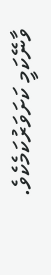ވާނޭކަމީ ކަށަވަރުކަމެކެވެ.